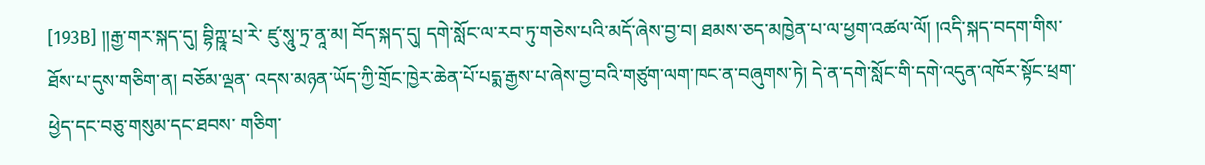[193B] །།རྒྱ་གར་སྐད་དུ། བྷིཀྵཱ་པྲ་རེ་ ཛུ་སཱུ་ཏྲ་ནཱ་མ། བོད་སྐད་དུ། དགེ་སློང་ལ་རབ་ཏུ་གཅེས་པའི་མདོ་ཞེས་བྱ་བ། ཐམས་ཅད་མཁྱེན་པ་ལ་ཕྱག་འཚལ་ལོ། །འདི་སྐད་བདག་གིས་ཐོས་པ་དུས་གཅིག་ན། བཅོམ་ལྡན་ འདས་མཉན་ཡོད་ཀྱི་གྲོང་ཁྱེར་ཆེན་པོ་པདྨ་རྒྱས་པ་ཞེས་བྱ་བའི་གཙུག་ལག་ཁང་ན་བཞུགས་ཏེ། དེ་ན་དགེ་སློང་གི་དགེ་འདུན་འཁོར་སྟོང་ཕྲག་ཕྱེད་དང་བཅུ་གསུམ་དང་ཐབས་ གཅིག་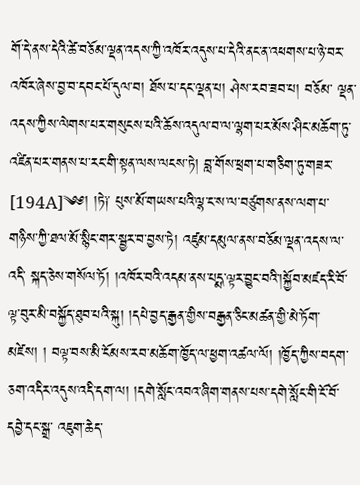གོ་དེ་ནས་དེའི་ཚེ་བཅོམ་ལྡན་འདས་ཀྱི་འཁོར་འདུས་པ་དེའི་ནང་ན་འཕགས་པ་ཉེ་བར་འཁོར་ཞེས་བྱ་བ་དབང་པོ་དུལ་བ། ཐོས་པ་དང་ལྡན་པ། ཤེས་རབ་ཟབ་པ། བཅོམ་ ལྡན་འདས་ཀྱིས་ལེགས་པར་གསུངས་པའི་ཆོས་འདུལ་བ་ལ་ལྷག་པར་མོས་ཤིང་མཆོག་ཏུ་འཛིན་པར་གནས་པ་རང་གི་སྟན་ལས་ལངས་ཏེ། བླ་གོས་ཕྲག་པ་གཅིག་ཏུ་གཟར་ [194A]༄༅། །ཏེ༑ པུས་མོ་གཡས་པའི་ལྷ་ང་ས་ལ་བཙུགས་ནས་ལག་པ་གཉིས་ཀྱི་ཐལ་མོ་སྙིང་གར་སྦྱར་བ་བྱས་ཏེ། འཛུམ་དམུལ་ནས་བཅོམ་ལྡན་འདས་ལ་འདི་ སྐད་ཅེས་གསོལ་ཏོ། །འཁོར་བའི་འདམ་ནས་པདྨ་ལྟར་བྱུང་བའི་།སྐྱོབ་མཛད་རི་བོ་ལྟ་བུར་མི་བསྐྱོད་ཐུབ་པའི་སྐུ། །དཔེ་བྱད་རྒྱན་གྱིས་བརྒྱན་ཅིང་མཚན་གྱི་མེ་ཏོག་མཛེས། ། བལྟ་བས་མི་ངོམས་རབ་མཆོག་ཁྱོད་ལ་ཕྱག་འཚལ་ལོ། །ཁྱོད་ཀྱིས་བདག་ཅག་འདིར་འདུས་འདི་དག་ལ། །དགེ་སློང་འབའ་ཞིག་གནས་པས་དགེ་སློང་གི་ངོ་བོ་དབྱེ་དང་སྒྲ་ འཇུག་ཆེད་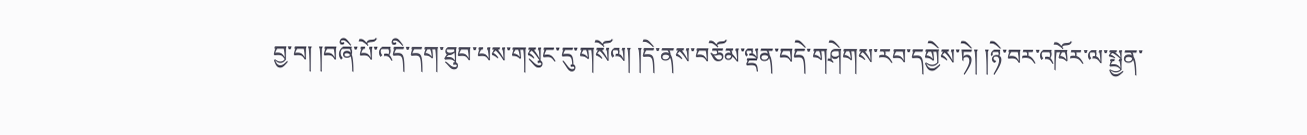བྱ་བ། །བཞི་པོ་འདི་དག་ཐུབ་པས་གསུང་དུ་གསོལ། །དེ་ནས་བཅོམ་ལྡན་བདེ་གཤེགས་རབ་དགྱེས་ཏེ། །ཉེ་བར་འཁོར་ལ་སྤྱན་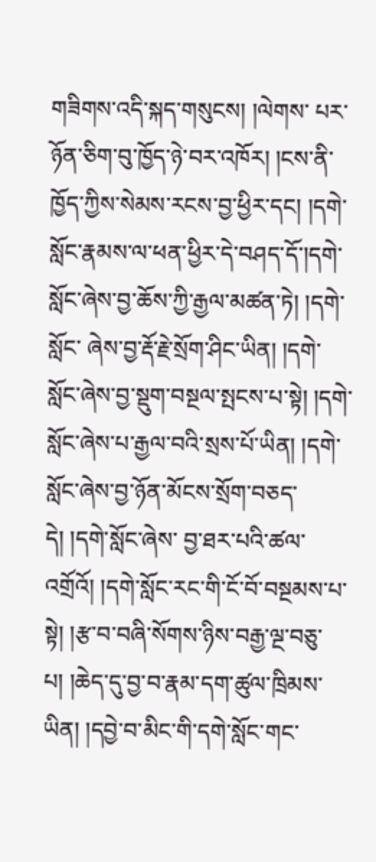གཟིགས་འདི་སྐད་གསུངས། །ལེགས་ པར་ཉོན་ཅིག་བུ་ཁྱོད་ཉེ་བར་འཁོར། །ངས་ནི་ཁྱོད་ཀྱིས་སེམས་རངས་བྱ་ཕྱིར་དང། །དགེ་སློང་རྣམས་ལ་ཕན་ཕྱིར་དེ་བཤད་དོ་།དགེ་སློང་ཞེས་བྱ་ཆོས་ཀྱི་རྒྱལ་མཚན་ཏེ། །དགེ་སློང་ ཞེས་བྱ་རྡོ་རྗེ་སྲོག་ཤིང་ཡིན། །དགེ་སློང་ཞེས་བྱ་སྡུག་བསྔལ་སྤངས་པ་སྟེ། །དགེ་སློང་ཞེས་པ་རྒྱལ་བའི་སྲས་པོ་ཡིན། །དགེ་སློང་ཞེས་བྱ་ཉོན་མོངས་སྲོག་བཅད་དེ། །དགེ་སློང་ཞེས་ བྱ་ཐར་པའི་ཚལ་འགྲོའོ། །དགེ་སློང་རང་གི་ངོ་བོ་བསྔམས་པ་སྟེ། །རྩ་བ་བཞི་སོགས་ཉིས་བརྒྱ་ལྔ་བཅུ་པ། །ཆེད་དུ་བྱ་བ་རྣམ་དག་ཚུལ་ཁྲིམས་ཡིན། །དབྱེ་བ་མིང་གི་དགེ་སློང་གང་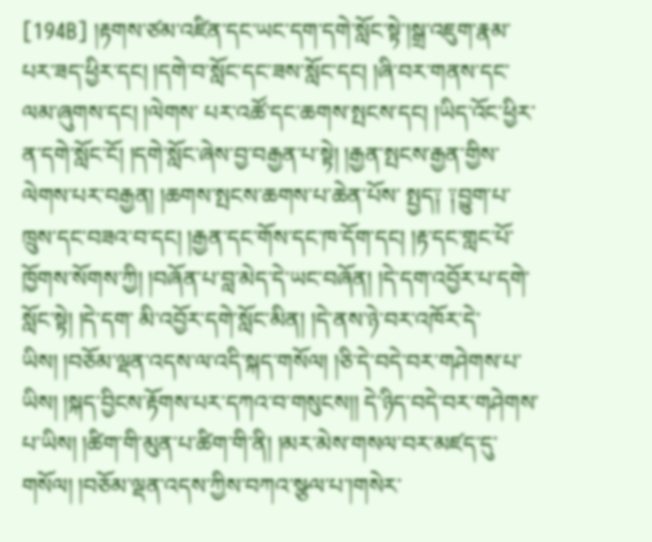[194B] །རྟགས་ཙམ་འཛིན་དང་ཡང་དག་དགེ་སློང་སྟེ་།སྒྲ་འཇུག་རྣམ་པར་ཟད་ཕྱིར་དང། །དགེ་བ་སློང་དང་ཟས་སློང་དང། །ཞི་བར་གནས་དང་ལམ་ཞུགས་དང། །ལེགས་ པར་འཚོ་དང་ཆགས་སྤངས་དང། །ཡིད་འོང་ཕྱིར་ན་དགེ་སློང་ངོ། །དགེ་སློང་ཞེས་བྱ་བརྒྱན་པ་སྟེ། །རྒྱན་སྤངས་རྒྱན་གྱིས་ལེགས་པར་བརྒྱན། །ཆགས་སྤངས་ཆགས་པ་ཆེན་པོས་ སྤྱད༑ ༑བྱུག་པ་ཁྲུས་དང་བཟའ་བ་དང། །རྒྱན་དང་གོས་དང་ཁ་དོག་དང། །རྟ་དང་གླང་པོ་ཁྱོགས་སོགས་ཀྱི། །བཞོན་པ་བླ་མེད་དེ་ཡང་བཞོན། །དེ་དག་འབྱོར་པ་དགེ་སློང་སྟེ། །དེ་དག་ མི་འབྱོར་དགེ་སློང་མིན། །དེ་ནས་ཉེ་བར་འཁོར་དེ་ཡིས། །བཅོམ་ལྡན་འདས་ལ་འདི་སྐད་གསོལ། །ཅི་དེ་བདེ་བར་གཤེགས་པ་ཡིས། །སྐད་བྱིངས་རྟོགས་པར་དཀའ་བ་གསུངས།། དེ་ཉིད་བདེ་བར་གཤེགས་པ་ཡིས། །ཚིག་གི་མུན་པ་ཚིག་གི་ནི། །མར་མེས་གསལ་བར་མཛད་དུ་གསོལ། །བཅོམ་ལྡན་འདས་ཀྱིས་བཀའ་སྩལ་པ་།གསེར་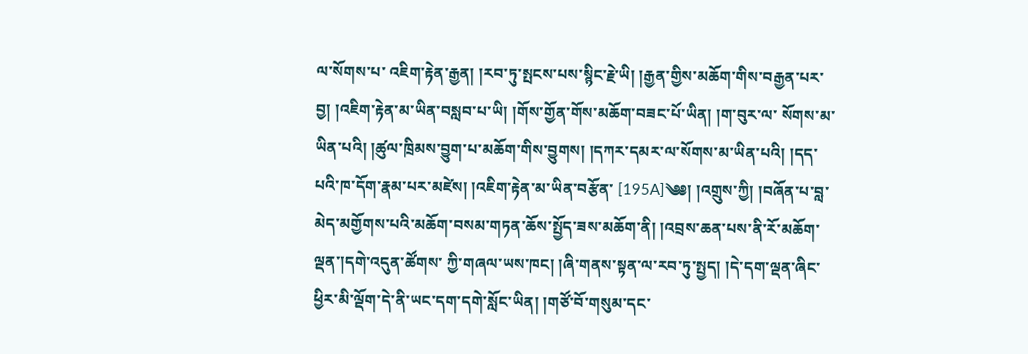ལ་སོགས་པ་ འཇིག་རྟེན་རྒྱན། །རབ་ཏུ་སྤངས་པས་སྙིང་རྗེ་ཡི། །རྒྱན་གྱིས་མཆོག་གིས་བརྒྱན་པར་བྱ། །འཇིག་རྟེན་མ་ཡིན་བསླབ་པ་ཡི། །གོས་གྱོན་གོས་མཆོག་བཟང་པོ་ཡིན། །ག་བུར་ལ་ སོགས་མ་ཡིན་པའི། །ཚུལ་ཁྲིམས་བྱུག་པ་མཆོག་གིས་བྱུགས། །དཀར་དམར་ལ་སོགས་མ་ཡིན་པའི། །དད་པའི་ཁ་དོག་རྣམ་པར་མཛེས། །འཇིག་རྟེན་མ་ཡིན་བརྩོན་ [195A]༄༅། །འགྲུས་ཀྱི། །བཞོན་པ་བླ་མེད་མགྱོགས་པའི་མཆོག་བསམ་གཏན་ཆོས་སྤྱོད་ཟས་མཆོག་ནི། །འབྲས་ཆན་པས་ནི་རོ་མཆོག་ལྡན་།དགེ་འདུན་ཚོགས་ ཀྱི་གཞལ་ཡས་ཁང། །ཞི་གནས་སྟན་ལ་རབ་ཏུ་སྤྱད། །དེ་དག་ལྡན་ཞིང་ཕྱིར་མི་ལྡོག་དེ་ནི་ཡང་དག་དགེ་སློང་ཡིན། །གཙོ་བོ་གསུམ་དང་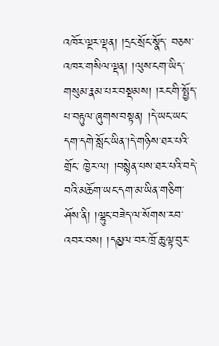འཁོར་ལྔར་ལྡན། །དྲང་སྲོང་སྣོད་ བཅས་འཁར་གསིལ་ལྡན། །ལུས་ངག་ཡིད་གསུམ་རྣམ་པར་བསྡམས། །རང་གི་སྤྱོད་པ་བརྟུལ་ཞུགས་བསྟན། །དེ་ཡང་ཡང་དག་དགེ་སློང་ཡིན་།དེ་གཉིས་ཐར་པའི་གྲོང་ ཁྱེར་ལ། །བསྙེན་པས་ཐར་པའི་བདེ་བའི་མཆོག་ཡང་དག་མ་ཡིན་གཅིག་ཤོས་ནི། །ལྷུང་བཟེད་ལ་སོགས་རབ་འབར་བས། །དམྱལ་བར་ཁྲོ་ཆུ་ལྟ་བུར་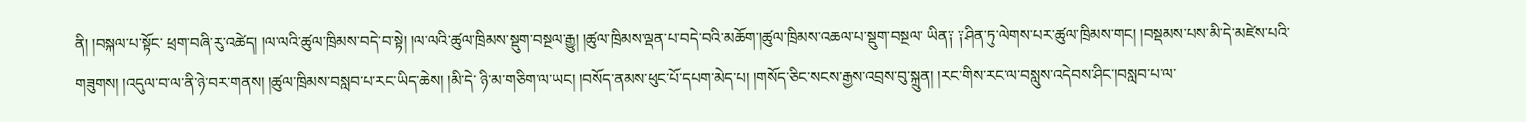ནི། །བསྐལ་པ་སྟོང་ ཕྲག་བཞི་རུ་འཚེད། །ལ་ལའི་ཚུལ་ཁྲིམས་བདེ་བ་སྟེ། །ལ་ལའི་ཚུལ་ཁྲིམས་སྡུག་བསྔལ་རྒྱུ། །ཚུལ་ཁྲིམས་ལྡན་པ་བདེ་བའི་མཆོག་།ཚུལ་ཁྲིམས་འཆལ་པ་སྡུག་བསྔལ་ ཡིན༑ ༑ཤིན་ཏུ་ལེགས་པར་ཚུལ་ཁྲིམས་གང། །བསྡམས་པས་མི་དེ་མཛེས་པའི་གཟུགས། །འདུལ་བ་ལ་ནི་ཉེ་བར་གནས། །ཚུལ་ཁྲིམས་བསླབ་པ་རང་ཡིད་ཆེས། །མི་དེ་ ཉི་མ་གཅིག་ལ་ཡང། །བསོད་ནམས་ཕུང་པོ་དཔག་མེད་པ། །གསོད་ཅིང་སངས་རྒྱས་འབྲས་བུ་སྐྲུན། །རང་གིས་རང་ལ་བསླུས་འདེབས་ཤིང་།བསླབ་པ་ལ་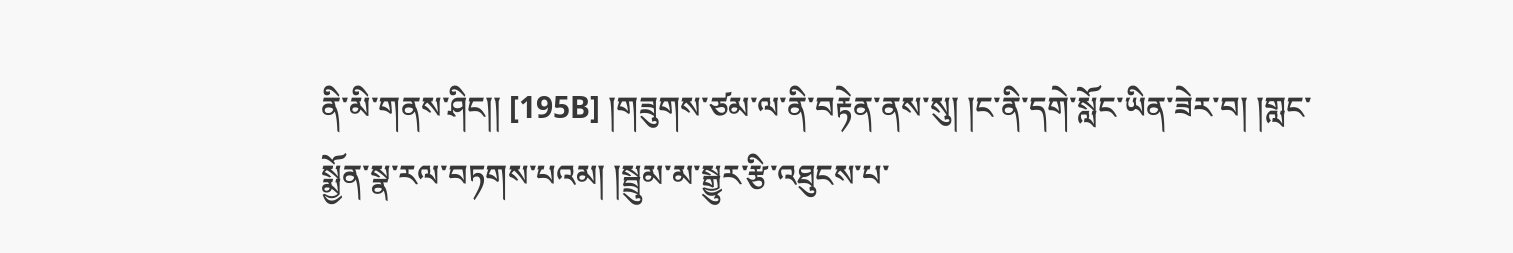ནི་མི་གནས་ཤིང།། [195B] །གཟུགས་ཙམ་ལ་ནི་བརྟེན་ནས་སུ། །ང་ནི་དགེ་སློང་ཡིན་ཟེར་བ། །གླང་སྨྱོན་སྣ་རལ་བཏགས་པའམ། །སྦྲུམ་མ་སྒྱུར་རྩི་འཐུངས་པ་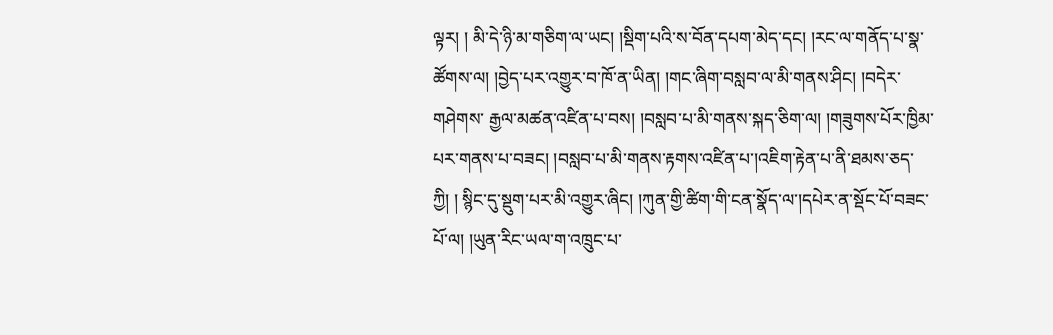ལྟར། ། མི་དེ་ཉི་མ་གཅིག་ལ་ཡང། །སྡིག་པའི་ས་བོན་དཔག་མེད་དང། །རང་ལ་གནོད་པ་སྣ་ཚོགས་ལ། །བྱེད་པར་འགྱུར་བ་ཁོ་ན་ཡིན། །གང་ཞིག་བསླབ་ལ་མི་གནས་ཤིང། །བདེར་གཤེགས་ རྒྱལ་མཚན་འཛིན་པ་བས། །བསླབ་པ་མི་གནས་སྐད་ཅིག་ལ། །གཟུགས་པོར་ཁྱིམ་པར་གནས་པ་བཟང། །བསླབ་པ་མི་གནས་རྟགས་འཛིན་པ་།འཇིག་རྟེན་པ་ནི་ཐམས་ཅད་ཀྱི། ། སྙིང་དུ་སྡུག་པར་མི་འགྱུར་ཞིང། །ཀུན་གྱི་ཚིག་གི་ངན་སྣོད་ལ་།དཔེར་ན་སྡོང་པོ་བཟང་པོ་ལ། །ཡུན་རིང་ཡལ་ག་འཁྲུང་པ་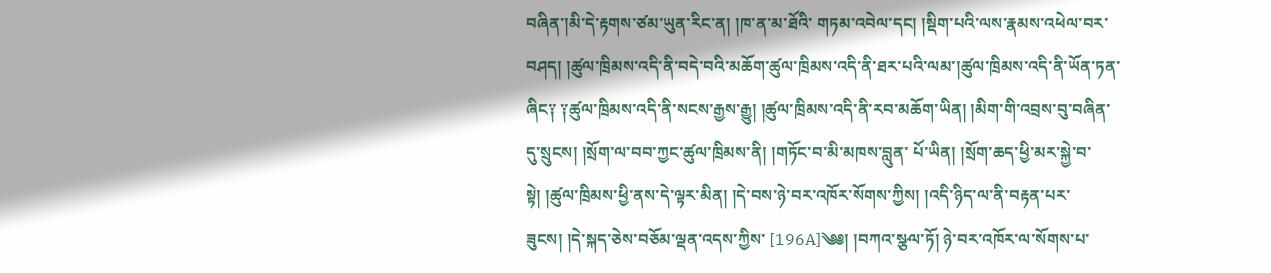བཞིན་།མི་དེ་རྟགས་ཙམ་ཡུན་རིང་ན། །ཁ་ན་མ་ཐོའི་ གཏམ་འབེལ་དང། །སྡིག་པའི་ལས་རྣམས་འཕེལ་བར་བཤད། །ཚུལ་ཁྲིམས་འདི་ནི་བདེ་བའི་མཆོག་ཚུལ་ཁྲིམས་འདི་ནི་ཐར་པའི་ལམ་།ཚུལ་ཁྲིམས་འདི་ནི་ཡོན་ཏན་ ཞིང༑ ༑ཚུལ་ཁྲིམས་འདི་ནི་སངས་རྒྱས་རྒྱུ། །ཚུལ་ཁྲིམས་འདི་ནི་རབ་མཆོག་ཡིན། །མིག་གི་འབྲས་བུ་བཞིན་དུ་སྲུངས། །སྲོག་ལ་བབ་ཀྱང་ཚུལ་ཁྲིམས་ནི། །གཏོང་བ་མི་མཁས་བླུན་ པོ་ཡིན། །སྲོག་ཆད་ཕྱི་མར་སྐྱེ་བ་སྟེ། །ཚུལ་ཁྲིམས་ཕྱི་ནས་དེ་ལྟར་མིན། །དེ་བས་ཉེ་བར་འཁོར་སོགས་ཀྱིས། །འདི་ཉིད་ལ་ནི་བརྟན་པར་ཟུངས། །དེ་སྐད་ཅེས་བཅོམ་ལྡན་འདས་ཀྱིས་ [196A]༄༅། །བཀའ་སྩལ་ཏོ། ཉེ་བར་འཁོར་ལ་སོགས་པ་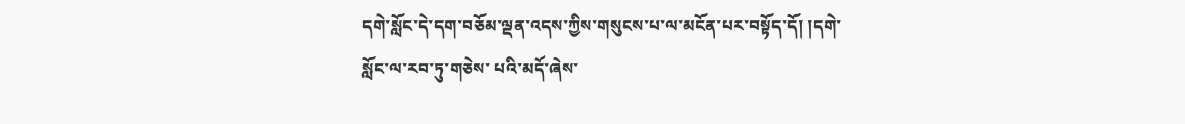དགེ་སློང་དེ་དག་བཅོམ་ལྡན་འདས་ཀྱིས་གསུངས་པ་ལ་མངོན་པར་བསྟོད་དོ། །དགེ་སློང་ལ་རབ་ཏུ་གཅེས་ པའི་མདོ་ཞེས་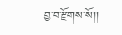བྱ་བ་རྫོགས་སོ།།